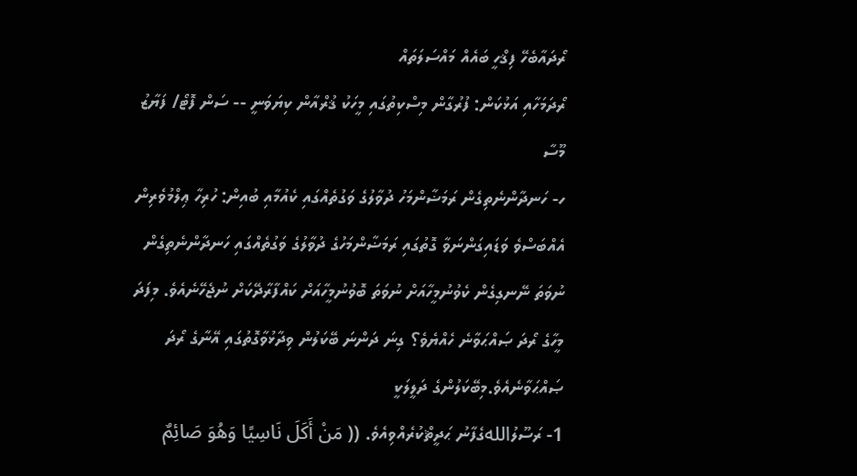ރޯދައާބެހޭ ފިޤްހީ ބައެއް މައްސަލަތައް
ރޯދަމަހާއި އަޅުކަން: ފުރުގާން މިސްކިތުގައި މީހަކު ޤުރްއާން ކިޔަވަނީ -- ސަން ފޮޓޯ/ ފަޔާޒު މޫސާ
ހ- ހަނދާންނެތިގެން ރަމަޟާންމަހު ދުވާލުގެ ވަގުތެއްގައި ކެއުމާއި ބުއިން: ހުރިހާ ޢިލްމުވެރިން އެއްބަސްވެ ވަޑައިގަންނަވާ ގޮތުގައި ރަމަޟާންމަހުގެ ދުވާލުގެ ވަގުތެއްގައި ހަނދާންނެތިގެން ނުވަތަ ނޭނގިގެން ކެވުނުމީހާއަށް ނުވަތަ ބޮވުނުމީހާއަށް ކައްފާރާދޭކަށް ނުޖެހޭނެއެވެ. މިފަދަ މީހާގެ ރޯދަ ޞައްޙަވާނެ ހެއްޔެވެ؟ ގިނަ ދަންނަ ބޭކަލުން ވިދާޅުވާގޮތުގައި އޭނާގެ ރޯދަ ޞައްޙަވާނެއެވެ.މިބޭކަލުންގެ ދަލީލަކީ
1- ރަސޫލުاللهގެފާނު ޙަދީޘްކުރެއްވިއެވެ. (( مَنْ أَكَلَ نَاسِيًا وَهُوَ صَائِمٌ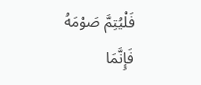فَلْيُتِمَّ صَوْمَهُ فَإِنَّمَا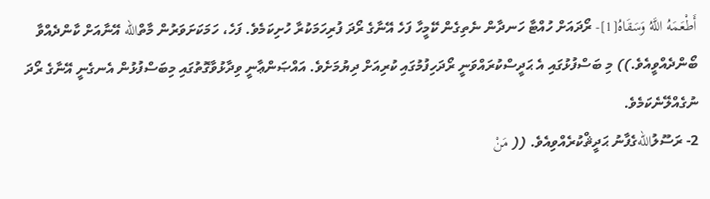أَطْعَمَهُ اللَّهُ وَسَقَاهُ[1]- ރޯދައަށް ހުއްޓާ ހަނދާން ނެތިގެން ކޭމީހާ ފަހެ އޭނާގެ ރޯދަ ފުރިހަމަކުރާ ހުށިކަމެވެ. ފަހެ، ހަމަކަށަވަރުން މާތްالله އޭނާއަށް ކާންދެއްވާ ބޯންދެއްވީއެވެ.)) މި ބަސްފުޅުގައި އެ ޙަދީސްކުރައްވަނީ ރޯދަހިފުމުގައި ކުރިއަށް ދިޔުމަށެވެ. އައްޞަންޢާނީ ވިދާޅުވާގޮތުގައި މިބަސްފުޅުން އެނގެނީ އޭނާގެ ރޯދަ ނުގެއްލޭނެކަމެވެ.
2- ރަސޫލުاللهގެފާނު ޙަދީޘްކުރެއްވިއެވެ. (( مَنْ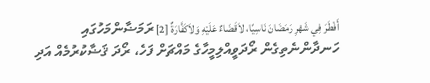أَفْطَرَ فِي شَهْرِ رَمَضَانَ نَاسِيًا، لاَقَضَاءٌ عَلَيْهِ وَلاَكَفَّارَةٌ [2] ރަމަޟާންމަހުގައި ހަނދާންނެތިގެން ރޯދަވީއްލިމީހާގެ މައްޗަށް ފަހެ، ރޯދަ ޤަޟާކުރުމެއް އަދި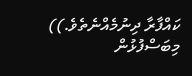ކައްފާރާ ދިނުމެއްނެތެވެ.)) މިބަސްފުޅުން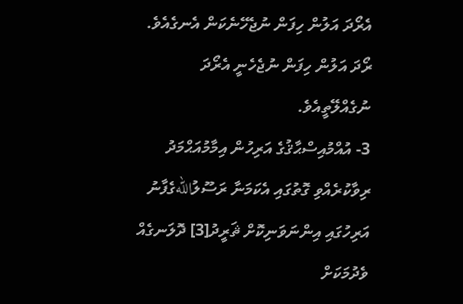އެރޯދަ އަލުން ހިފަން ނުޖެހޭނެކަން އެނގެއެވެ. ރޯދަ އަލުން ހިފަން ނުޖެހެނީ އެރޯދަ ނުގެއްލޭތީއެވެ.
3- އުއްމުއިސްޙާޤުގެ އަރިހުން އިމާމުއަޙްމަދު ރިވާކުރެއްވި ގޮތުގައި އެކަމަނާ ރަސޫލުاللهގެފާނު އަރިހުގައި އިންނަވަނިކޮށް ޘަރީދު[3] ދޮލަނގެއް ވެދުމަކަށް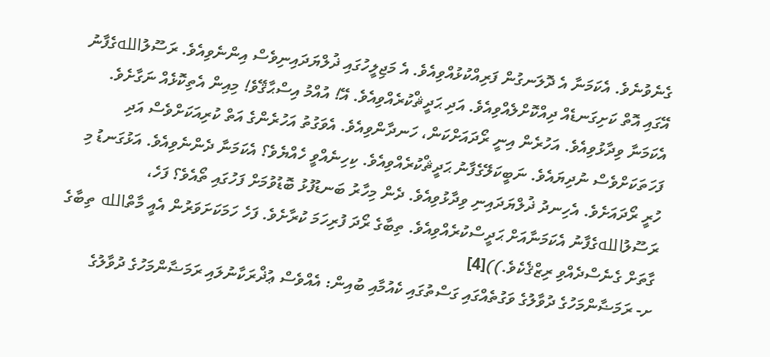ގެނެވުނެވެ. އެކަމަނާ އެ ދޮލަނގުން ފަރިއްކުޅުއްވިއެވެ. އެ މަޖިލީހުގައި ޛުލްޔަދައިނިވެސް އިންނެވިއެވެ. ރަސޫލުاللهގެފާނު އޭގައި އޮތް ކަށިގަނޑެއް ދިއްކޮށްލެއްވިއެވެ. އަދި ޙަދީޘްކުރެއްވިއެވެ. އޭ! އުއްމު އިސްޙާޤޭވެ! މިއިން އެތިކޮޅެއް ނަގާށެވެ. އެކަމަނާ ވިދާޅުވިއެވެ. އަހުރެން އިނީ ރޯދައަށްކަން، ހަނދާންވިއެވެ. އެވަގުތު އަހުރެންގެ އަތް ކުރިއަކަށްވެސް އަދި ފަހަތަކަށްވެސް ނުދިޔައެވެ. ނަބީކަލޭގެފާނު ޙަދީޘްކުރެއްވިއެވެ. ކިހިނެއްވީ ހެއްޔެވެ؟ އެކަމަނާ ދެންނެވިއެވެ. އަޅުގަނޑު މި ހުރީ ރޯދައަށެވެ. އެހިނދު ޛުލްޔަދައިނި ވިދާޅުވިއެވެ. ދެން މިހާރު ބަނޑުފުޅު ބޮޑުވުމަށް ފަހުގައި ތޯއެވެ؟ ފަހެ، ރަސޫލުاللهގެފާނު އެކަމަނާއަށް ޙަދީސްކުރެއްވިއެވެ. ތިބާގެ ރޯދަ ފުރިހަމަ ކުރާށެވެ. ފަހެ ހަމަކަށަވަރުން އެއީ މާތްالله ތިބާގެ ގާތަށް ގެނެސްދެއްވި ރިޒްޤެކެވެ.))[4]
ށ- ރަމަޟާންމަހުގެ ދުވާލުގެ ވަގުތެއްގައި ގަސްތުގައި ކެއުމާއި ބުއިން: އެއްވެސް ޢުޛްރަކާނުލައި ރަމަޟާންމަހުގެ ދުވާލުގެ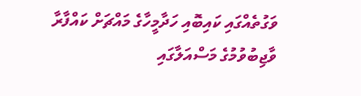ވަގުތެއްގައި ކައިބޮއި ހަދާމީހާގެ މައްޗަށް ކައްފާރާ ވާޖިބުވުމުގެ މަސްއަލާގައި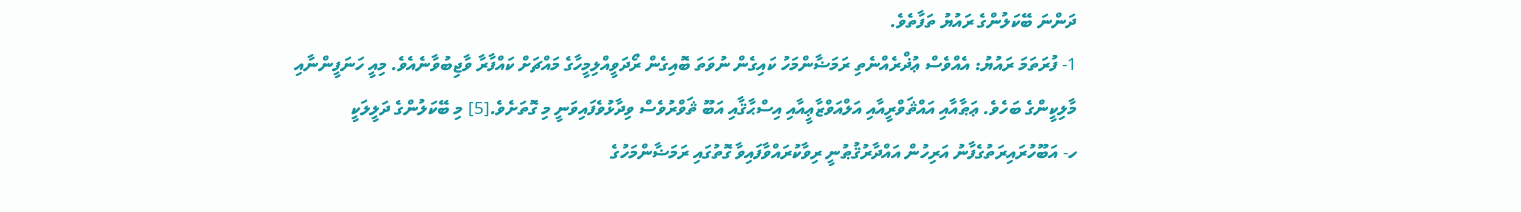ދަންނަ ބޭކަލުންގެ ރައުޔު ތަފާތެވެ.
1- ފުރަތަމަ ރައުޔު: އެއްވެސް ޢުޛްރެއްނެތި ރަމަޟާންމަހު ކައިގެން ނުވަތަ ބޮއިގެން ރޯދަވީއްލިމީހާގެ މައްޗަށް ކައްފާރާ ވާޖިބުވާނެއެވެ. މިއީ ހަނަފީންނާއި މާލިކީންގެ ބަހެވެ. ޢަޠާއާއި އައްޘަވްރީއާއި އަލްއަވްޒާޢީއާއި އިސްޙާޤާއި އަބޫ ޘަވްރުވެސް ވިދާޅުވެފައިވަނީ މި ގޮތަށެވެ.[5] މި ބޭކަލުންގެ ދަލީލަކީ
ހ- އަބޫހުރައިރަތުގެފާނު އަރިހުން އައްދާރުޤުޠުނީ ރިވާކުރައްވާފައިވާ ގޮތުގައި ރަމަޟާންމަހުގެ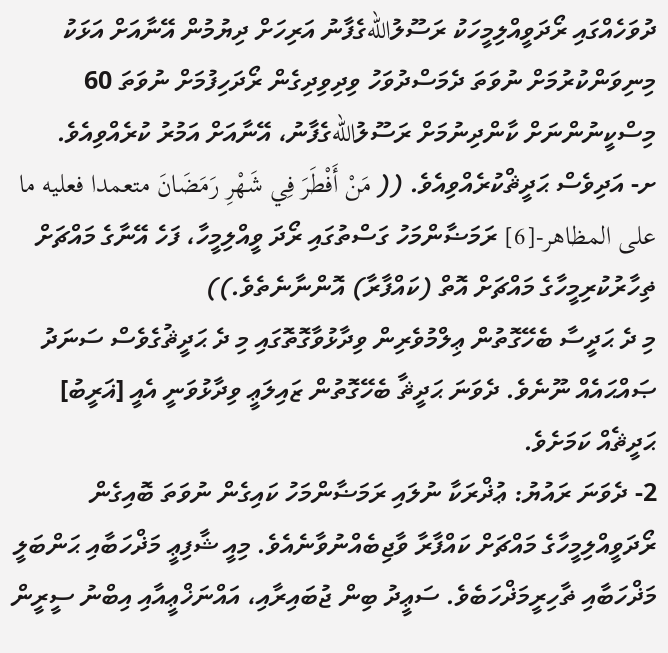ދުވަހެއްގައި ރޯދަވީއްލިމީހަކު ރަސޫލުاللهގެފާނު އަރިހަށް ދިޔުމުން އޭނާއަށް އަޅަކު މިނިވަންކުރުމަށް ނުވަތަ ދެމަސްދުވަހު ވިދިވިދިގެން ރޯދަހިފުމަށް ނުވަތަ 60 މިސްކީނުންނަށް ކާންދިނުމަށް ރަސޫލުاللهގެފާނު، އޭނާއަށް އަމުރު ކުރެއްވިއެވެ.
ށ- އަދިވެސް ޙަދީޘްކުރެއްވިއެވެ. (( مَنْ أَفْطَرَ فِي شَهْرِ رَمَضَانَ متعمدا فعليه ما على المظاهر-[6] ރަމަޟާންމަހު ގަސްތުގައި ރޯދަ ވީއްލިމީހާ، ފަހެ އޭނާގެ މައްޗަށް ޡިހާރުކުރިމީހާގެ މައްޗަށް އޮތް (ކައްފާރާ) އޮންނާނެތެވެ.))
މި ދެ ޙަދީސާ ބެހޭގޮތުން ޢިލްމުވެރިން ވިދާޅުވާގޮތޮގައި މި ދެ ޙަދީޘުގެވެސް ސަނަދު ޞައްޙައެއް ނޫނެވެ. ދެވަނަ ޙަދީޘާ ބެހޭގޮތުން ޒައިލަޢީ ވިދާޅުވަނީ އެއީ [ޣަރީބު] ޙަދީޘެއް ކަމަށެވެ.
2- ދެވަނަ ރައުޔު: ޢުޛްރަކާ ނުލައި ރަމަޟާންމަހު ކައިގެން ނުވަތަ ބޮއިގެން ރޯދަވީއްލިމީހާގެ މައްޗަށް ކައްފާރާ ވާޖިބެއްނުވާނެއެވެ. މިއީ ޝާފިޢީ މަޛްހަބާއި ޙަންބަލީ މަޛްހަބާއި ޡާހިރީމަޛްހަބެވެ. ސަޢީދު ބިން ޖުބައިރާއި، އައްނަޚްޢީއާއި އިބްނު ސީރީން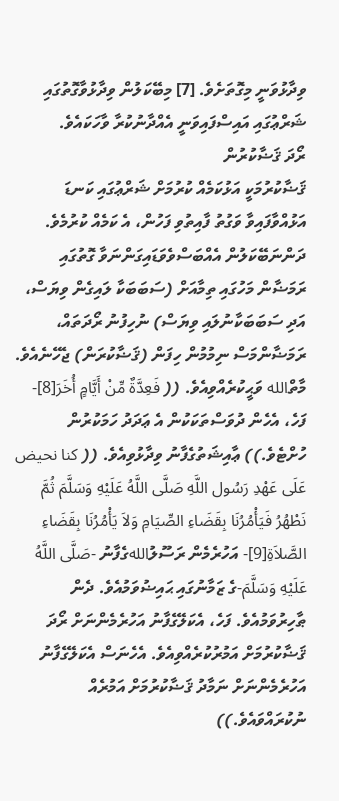ވިދާޅުވަނީ މިގޮތަށެވެ. [7] މިބޭކަލުން ވިދާޅުވާގޮތުގައި ޝަރްޢުގައި އައިސްފައިވަނީ އެއްދާނުކުރާ ވާހަކައެވެ.
ރޯދަ ޤަޟާކުރުން
ޤަޟާކުރުމަކީ އަޅުކަމެއް ކުރުމަށް ޝަރްޢުގައި ކަނޑަ އަޅުއްވާފައިވާ ވަގުތު ފާއިތުވި ފަހުން، އެ ކަމެއް ކުރުމެވެ.
ދަންނަބޭކަލުން އެއްބަސްވެވަޑައިގަންނަވާ ގޮތުގައި ރަމަޟާން މަހުގައި ތިމާއަށް (ސަބަބަކާ ލައިގެން ވިޔަސް، އަދި ސަބަބަކާނުލައި ވިޔަސް) ނުހިފުނު ރޯދަތައް، ރަމަޟާންމަސް ނިމުމުން ހިފަން (ޤަޟާކުރަން) ޖެހޭނެއެވެ. މާތްالله ވަޙީކުރެއްވިއެވެ. (( فَعِدَّةٌ مِّنْ أَيَّامٍ أُخَرَ‌[8]- ފަހެ، އެހެން ދުވަސްތަކަކުން އެ ޢަދަދު ހަމަކުރުން ހުށްޓެވެ.)) ޢާއިޝަތުގެފާނު ވިދާޅުވިއެވެ. (( كنا نحيض عَلَى عَهْدِ رَسُول اللَّهِ صَلَّى اللَّهُ عَلَيْهِ وَسَلَّمَ ثُمَّ نَطْهُرُ فَيَأْمُرُنَا بِقَضَاءِ الصِّيَامِ وَلاَ يَأْمُرُنَا بِقَضَاءِ الصَّلاَةِ[9]- އަހުރެމެން ރަސޫލުاللهގެފާނު -صَلَّى اللَّهُ عَلَيْهِ وَسَلَّمَ-ގެ ޒަމާނުގައި ޙައިޟުވަމުއެވެ. ދެން ޠާހިރުވަމުއެވެ. ފަހެ، އެކަލޭގެފާނު އަހުރެމެންނަށް ރޯދަ ޤަޟާކުރުމަށް އަމުރުކުރެއްވިއެވެ. އެހެނަސް އެކަލޭގެފާނު އަހުރެމެންނަށް ނަމާދު ޤަޟާކުރުމަށް އަމުރެއް ނުކުރައްވައެވެ.))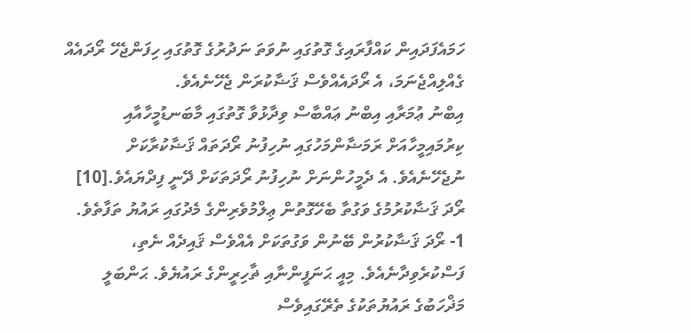ހަމައެފަދައިން ކައްފާރައިގެ ގޮތުގައި ނުވަތަ ނަދުރުގެ ގޮތުގައި ހިފަންޖެހޭ ރޯދައެއް ގެއްލިއްޖެނަމަ، އެ ރޯދައެއްވެސް ޤަޟާކުރަން ޖެހޭނެއެވެ.
އިބްނު ޢުމަރާއި އިބްނު ޢައްބާސް ވިދާޅުވާ ގޮތުގައި މާބަނޑުމީހާއާއި ކިރުމައިމީހާއަށް ރަމަޟާންމަހުގައި ނުހިފުނު ރޯދަތައް ޤަޟާކުރާކަށް ނުޖެހޭނެއެވެ. އެ ދެމީހުންނަށް ނުހިފުނު ރޯދަތަކަށް ދޭނީ ފިދްޔައެވެ.[10] ރޯދަ ޤަޟާކުރުމުގެ ވަގުތާ ބެހޭގޮތުން ޢިލްމުވެރިންގެ މެދުގައި ރައުޔު ތަފާތެވެ.
1- ރޯދަ ޤަޟާކުރުން ބޭނުން ވަގުތަކަށް އެއްވެސް ޤައިދެއް ނެތި، ފަސްކުރެވިދާނެއެވެ. މިއީ ޙަނަފީންނާއި ޡާހިރީންގެ ރައުޔެވެ. ޙަންބަލީ މަޛްހަބުގެ ރައުޔުތަކުގެ ތެރޭގައިވެސް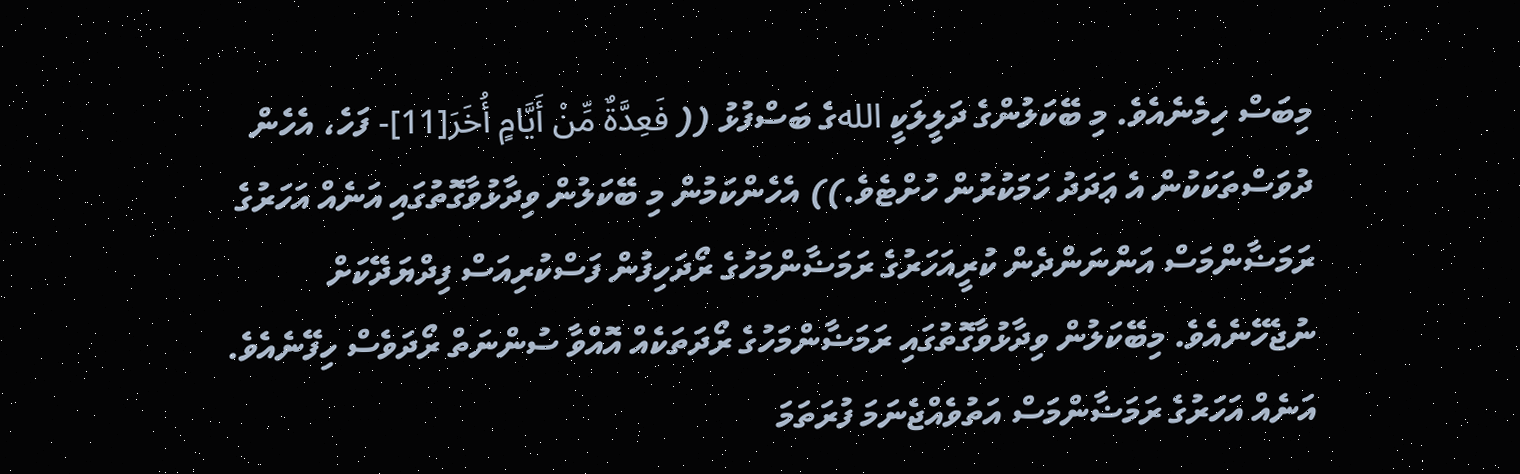މިބަސް ހިމެނެއެވެ. މި ބޭކަލުންގެ ދަލީލަކީ اللهގެ ބަސްފުޅު (( فَعِدَّةٌ مِّنْ أَيَّامٍ أُخَرَ‌[11]- ފަހެ، އެހެން ދުވަސްތަކަކުން އެ ޢަދަދު ހަމަކުރުން ހުށްޓެވެ.)) އެހެންކަމުން މި ބޭކަލުން ވިދާޅުވާގޮތުގައި އަނެއް އަހަރުގެ ރަމަޟާންމަސް އަންނަންދެން ކުރީއަހަރުގެ ރަމަޟާންމަހުގެ ރޯދަހިފުން ފަސްކުރިއަސް ފިދްޔަދޭކަށް ނުޖެހޭނެއެވެ. މިބޭކަލުން ވިދާޅުވާގޮތުގައި ރަމަޟާންމަހުގެ ރޯދަތަކެއް އޮއްވާ ސުންނަތް ރޯދަވެސް ހިފޭނެއެވެ. އަނެއް އަހަރުގެ ރަމަޟާންމަސް އަތުވެއްޖެނަމަ ފުރަތަމަ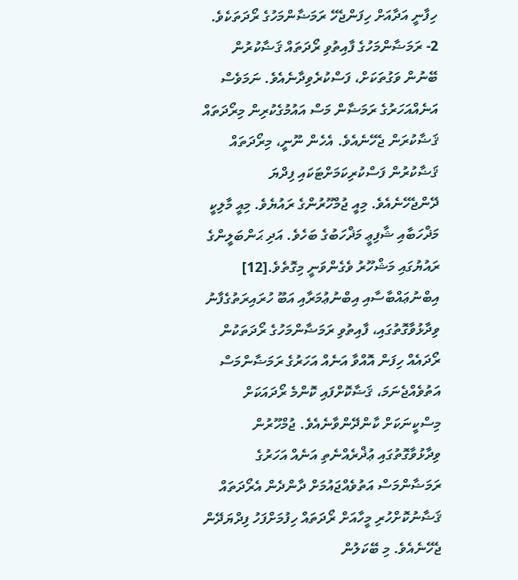ހިފާނީ އަދާއަށް ހިފަންޖެހޭ ރަމަޟާންމަހުގެ ރޯދަތަކެވެ.
2- ރަމަޟާންމަހުގެ ފާއިތުވި ރޯދަތައް ޤަޟާކުރުން ބޭނުން ވަގުތަކަށް، ފަސްކުރެވިދާނެއެވެ. ނަމަވެސް އަނެއްއަހަރުގެ ރަމަޟާން މަސް އައުމުގެކުރިން މިރޯދަތައް ޤަޟާކުރަން ޖެހޭނެއެވެ. އެހެން ނޫނީ، މިރޯދަތައް ޤަޟާކުރުން ފަސްކުރިކަމަށްޓަކައި ފިދްޔަ ދޭންޖެހޭނެއެވެ. މިއީ ޖުމްހޫރުންގެ ރައުޔެވެ. މިއީ މާލިކީ މަޛްހަބާއި ޝާފިޢީ މަޛްހަބުގެ ބަހެވެ. އަދި ޙަންބަލީންގެ ރައުޔުގައި މަޝްހޫރު ވެގެންވަނީ މިގޮތެވެ.[12] އިބްނުޢައްބާސާއި އިބްނުޢުމަރާއި އަބޫ ހުރައިރަތުގެފާނު ވިދާޅުވާގޮތުގައި، ފާއިތުވި ރަމަޟާންމަހުގެ ރޯދަތަކުން ރޯދައެއް ހިފަން އޮއްވާ އަނެއް އަހަރުގެ ރަމަޟާންމަސް އަތުވެއްޖެނަމަ، ޤަޟާކޮށްފައި ކޮންމެ ރޯދައަކަށް މިސްކީނަކަށް ކާންދޭންވާނެއެވެ. ޖުމްހޫރުން ވިދާޅުވާގޮތުގައި ޢުޛްރެއްނެތި އަނެއް އަހަރުގެ ރަމަޟާންމަސް އަތުވެއްޖައުމަށް ދާންދެން އެރޯދަތައް ޤަޟާނުކޮށްހުރި މީހާއަށް ރޯދަތައް ހިފުމަށްފަހު ފިދްޔަދޭން ޖެހޭނެއެވެ. މި ބޭކަލުން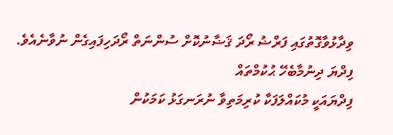ވިދާޅުވާގޮތުގައި ފަރްޟު ރޯދަ ޤަޟާނުކޮށް ސުންނަތް ރޯދަހިފައިގެން ނުވާނެއެވެ.
ފިދްޔަ ދިނުމާބެހޭ ޙުކުމްތައް
ފިދްޔައަކީ މުކައްލަފަކާ ކުރިމަތިވާ ނުރަނގަޅު ކަމަކުން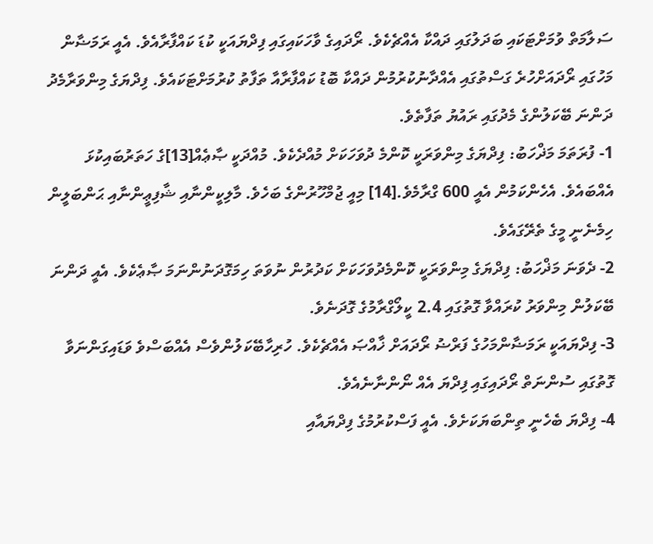ސަލާމަތް ވުމަށްޓަކައި ބަދަލުގައި ދައްކާ އެއްޗެކެވެ. ރޯދައިގެ ވާހަކައިގައި ފިދްޔައަކީ ކުޑަ ކައްފާރާއެވެ. އެއީ ރަމަޟާން މަހުގައި ރޯދައަށްހުރެ ގަސްތުގައި އެއްދާނުކުރުމުން ދައްކާ ބޮޑު ކައްފާރާއާ ތަފާތު ކުރުމަށްޓަކައެވެ. ފިދްޔަގެ މިންވަރާމެދު ދަންނަ ބޭކަލުންގެ މެދުގައި ރައުޔު ތަފާތެވެ.
1- ފުރަތަމަ މަޛްހަބު: ފިދްޔަގެ މިންވަރަކީ ކޮންމެ ދުވަހަކަށް މުއްދެކެވެ. މުއްދަކީ ޞާޢެއް[13]ގެ ހަތަރުބައިކުޅަ އެއްބައެވެ. އެހެންކަމުން އެއީ 600 ގްރާމެވެ.[14] މިއީ ޖުމްހޫރުންގެ ބަހެވެ. މާލިކީންނާއި ޝާފިޢީންނާއި ޙަންބަލީން ހިމެނެނީ މީގެ ތެރޭގައެވެ.
2- ދެވަނަ މަޛްހަބު: ފިދްޔަގެ މިންވަރަކީ ކޮންމެދުވަހަކަށް ކަދުރުން ނުވަތަ ހިމަގޮދަނުންނަމަ ޞާޢެކެވެ. އެއީ ދަންނަ ބޭކަލުން މިންވަރު ކުރައްވާ ގޮތުގައި 2.4 ކީލޯގްރާމުގެ ގޮދަނެވެ.
3- ފިދްޔައަކީ ރަމަޟާންމަހުގެ ފަރްޟު ރޯދައަށް ޚާއްޞަ އެއްޗެކެވެ. ހުރިހާބޭކަލުންވެސް އެއްބަސްވެ ވަޑައިގަންނަވާ ގޮތުގައި ސުންނަތް ރޯދައިގައި ފިދްޔަ އެއް ނޯންނާނެއެވެ.
4- ފިދްޔަ ބެހެނީ ތިންބަޔަކަށެވެ. އެއީ ފަސްކުރުމުގެ ފިދްޔައާއި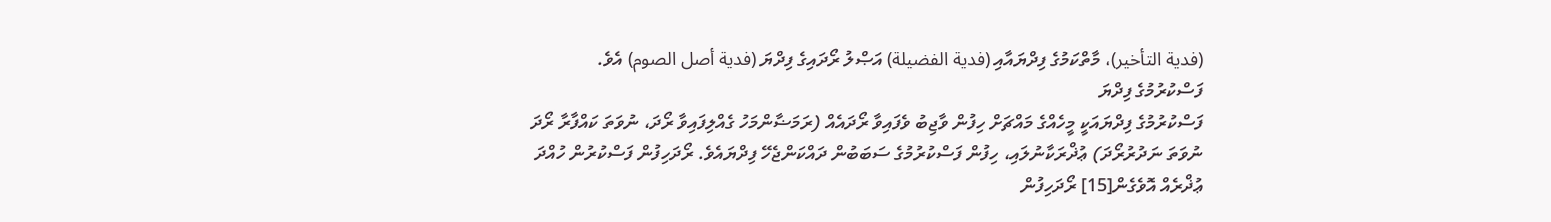(فدية التأخير)، މާތްކަމުގެ ފިދްޔައާއި (فدية الفضيلة) އަޞްލު ރޯދައިގެ ފިދްޔަ (فدية أصل الصوم) އެވެ.
ފަސްކުރުމުގެ ފިދްޔަ
ފަސްކުރުމުގެ ފިދްޔައަކީ މީހެއްގެ މައްޗަށް ހިފުން ވާޖިބު ވެފައިވާ ރޯދައެއް (ރަމަޟާންމަހު ގެއްލިފައިވާ ރޯދަ، ނުވަތަ ކައްފާރާ ރޯދަ ނުވަތަ ނަދުރުރޯދަ) ޢުޛްރަކާނުލައި، ހިފުން ފަސްކުރުމުގެ ސަބަބުން ދައްކަންޖެހޭ ފިދްޔައެވެ. ރޯދަހިފުން ފަސްކުރުން ހުއްދަ ޢުޛްރެއް އޮވެގެން[15] ރޯދަހިފުން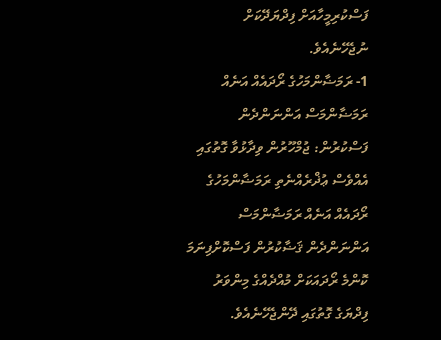ފަސްކުރިމީހާއަށް ފިދްޔަދޭކަށް ނުޖެހޭނެއެވެ.
1- ރަމަޟާންމަހުގެ ރޯދައެއް އަނެއް ރަމަޟާންމަސް އަންނަންދެން ފަސްކުރުން: ޖުމްހޫރުން ވިދާޅުވާ ގޮތުގައި އެއްވެސް ޢުޛްރެއްނެތި ރަމަޟާންމަހުގެ ރޯދައެއް އަނެއް ރަމަޟާންމަސް އަންނަންދެން ޤަޟާކުރުން ފަސްކޮށްފިނަމަ ކޮންމެ ރޯދައަކަށް މުއްދެއްގެ މިންވަރު ފިދްޔަގެ ގޮތުގައި ދޭންޖެހޭނެއެވެ.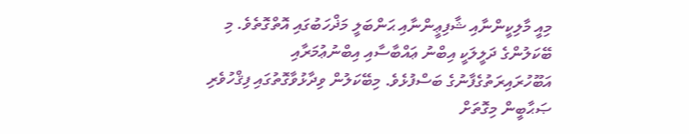މިއީ މާލިކީންނާއި ޝާފިޢީންނާއި ޙަންބަލީ މަޛްހަބުގައި އޮތްގޮތެވެ. މި ބޭކަލުންގެ ދަލީލަކީ އިބްނު ޢައްބާސާއި އިބްނުޢުމަރާއި އަބޫހުރައިރަތުގެފާނުގެ ބަސްފުޅެވެ. މިބޭކަލުން ވިދާޅުވާގޮތުގައި ފިޤްހުވެރި ޞަޙާބީން މިގޮތަށް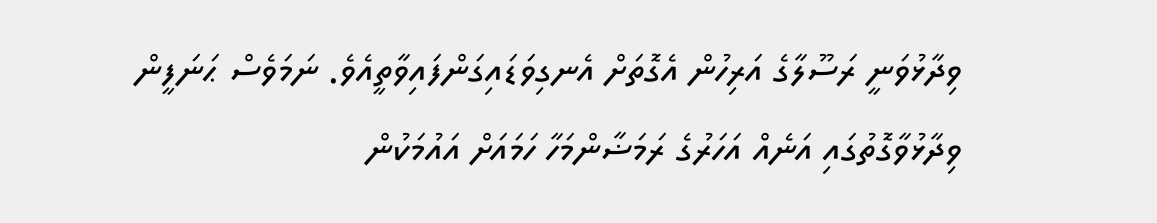ވިދާޅުވަނީ ރަސޫލާގެ އަރިހުން އެގޮތަށް އެނގިވަޑައިގަންފައިވާތީއެވެ. ނަމަވެސް ޙަނަފީން ވިދާޅުވާގޮތުގައި އަނެއް އަހަރުގެ ރަމަޟާންމަހާ ހަމައަށް އައުމަކުން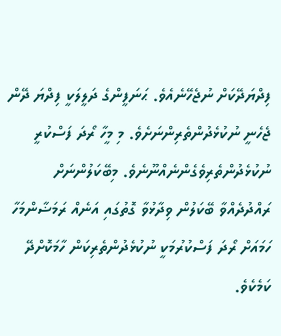ފިދްޔަދޭކަށް ނުޖެހޭނެއެވެ. ޙަނަފީންގެ ދަލީލަކީ ފިދްޔަ ދޭން ޖެހެނީ ނުކުޅެދުންތެރިންނަށެވެ. މި މީހާ ރޯދަ ފަސްކުރީ ނުކުޅެދުންތެރިވެގެންނެއްނޫނެވެ. މިބޭކަލުންނަށް ރައްދުދެއްވާ ބޭކަލުން ވިދާޅުވާ ގޮތުގައި އަނެއް ރަމަޟާންމަހާ ހަމައަށް ރޯދަ ފަސްކުރުމަކީ ނުކުޅެދުންތެރިކަން ހާމަކޮށްދޭ ކަމެކެވެ.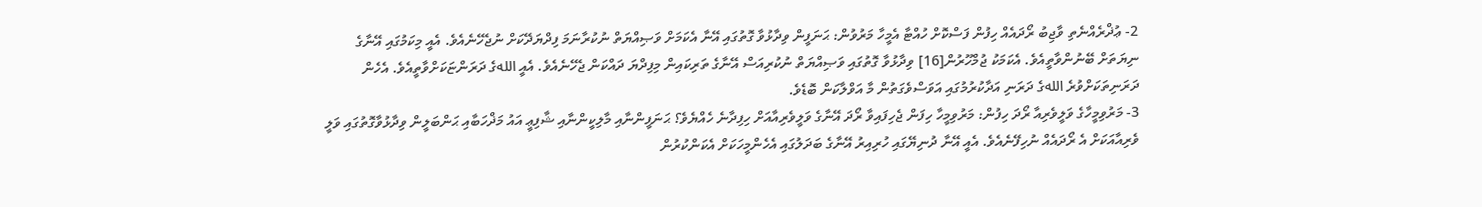2- ޢުޛްރެއްނެތި ވާޖިބު ރޯދައެއް ހިފުން ފަސްކޮށް ހުއްޓާ އެމީހާ މަރުވުން: ޙަނަފީން ވިދާޅުވާ ގޮތުގައި އޭނާ އެކަމަށް ވަޞިއްޔަތް ނުކުރާނަމަ ފިދްޔަދޭކަށް ނުޖެހޭނެއެވެ. އެއީ މިކަމުގައި އޭނާގެ ނިޔަތަށް ބޭނުންވާތީއެވެ. އެކަމަކު ޖުމްހޫރުން[16] ވިދާޅުވާ ގޮތުގައި ވަޞިއްޔަތް ނުކުރިއަސް އޭނާގެ ތަރިކައިން މިފިދްޔަ ދައްކަން ޖެހޭނެއެވެ. އެއީ اللهގެ ދަރަންޏަކަށްވާތީއެވެ. އެހެން ދަރަނިތަކަށްވުރެ اللهގެ ދަރަނި އަދާކުރުމުގައި އަވަސްވެގަތުން މާ އަވްލާކަން ބޮޑެވެ.
3- މަރުވިމީހާގެ ވަލީވެރިއާ ރޯދަ ހިފުން: މަރުވިމީހާ ހިފަން ޖެހިފައިވާ ރޯދަ އޭނާގެ ވަލީވެރިއާއަށް ހިފިދާނެ ހެއްޔެވެ؟ ޙަނަފީންނާއި މާލިކީންނާއި ޝާފިޢީ އައު މަޛްހަބާއި ޙަންބަލީން ވިދާޅުވާގޮތުގައި ވަލީ ވެރިއާއަކަށް އެ ރޯދައެއް ނުހިފޭނެއެވެ. އެއީ އޭނާ ދުނިޔޭގައި ހުރިއިރު އޭނާގެ ބަދަލުގައި އެހެންމީހަކަށް އެކަންކުރުން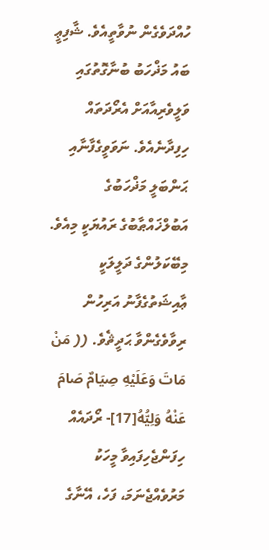ހުއްދަވެގެން ނުވާތީއެވެ. ޝާފިޢީ ބައު މަޛްހަބު ބުނާގޮތުގައި ވަލީވެރިއާއަށް އެރޯދަތައް ހިފިދާނެއެވެ. ނަވަވީގެފާނާއި ޙަންބަލީ މަޛްހަބުގެ އަބުލްޚައްޠާބުގެ ރައުޔަކީ މިއެވެ. މިބޭކަލުންގެ ދަލީލަކީ ޢާއިޝަތުގެފާނު އަރިހުން ރިވާވެގެންވާ ޙަދީޘެވެ. (( مَنْ مَاتَ وَعَلَيْهِ صِيَامٌ صَامَ عَنْهُ وَلِيُّهُ[17]- ރޯދައެއް ހިފަންޖެހިފައިވާ މީހަކު މަރުވެއްޖެނަމަ، ފަހެ، އޭނާގެ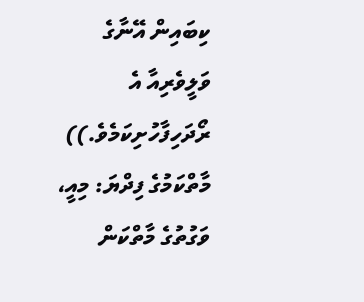ކިބައިން އޭނާގެ ވަލީވެރިއާ އެ ރޯދަހިފާހުށިކަމެވެ.))
މާތްކަމުގެ ފިދްޔަ: މިއީ، ވަގުތުގެ މާތްކަން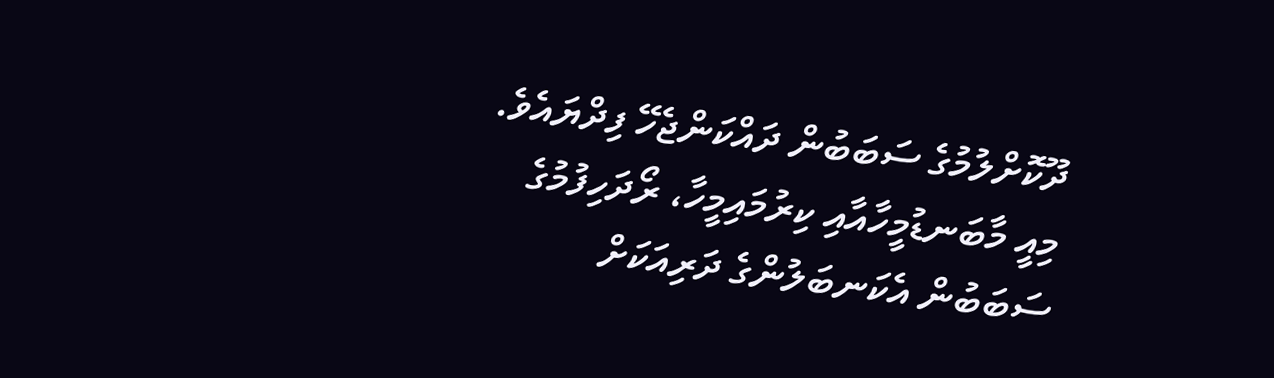ދޫކޮށްލުމުގެ ސަބަބުން ދައްކަންޖެހޭ ފިދްޔައެވެ. މިއީ މާބަނޑުމީހާއާއި ކިރުމައިމީހާ، ރޯދަހިފުމުގެ ސަބަބުން އެކަނބަލުންގެ ދަރިއަކަށް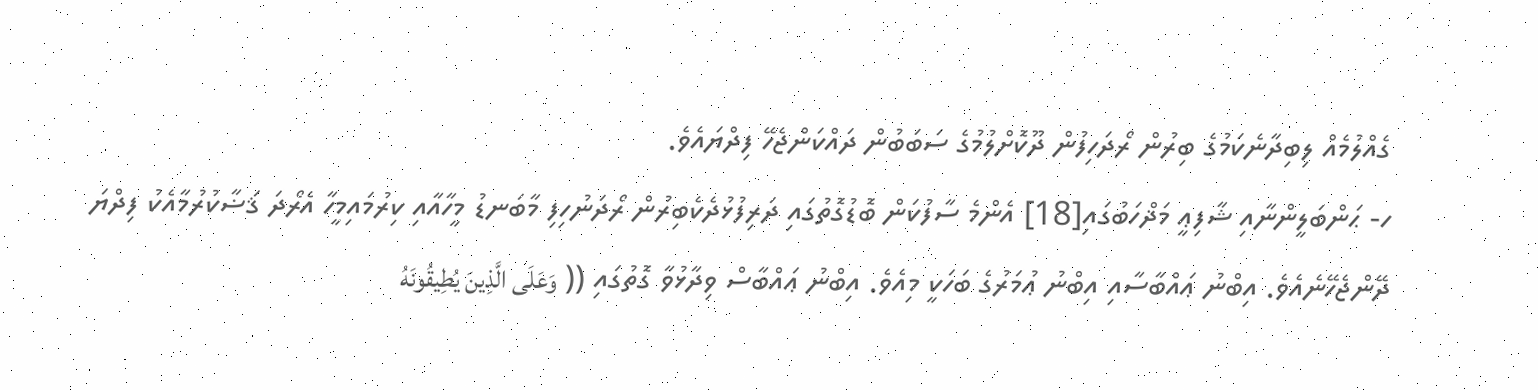ގެއްލުމެއް ލިބިދާނެކަމުގެ ބިރުން ރޯދަހިފުން ދޫކޮށްލުމުގެ ސަބަބުން ދައްކަންޖެހޭ ފިދްޔައެވެ.
ހ- ޙަންބަލީންނާއި ޝާފިޢީ މަޛްހަބުގައި[18] އެންމެ ސާފުކަން ބޮޑުގޮތުގައި ދަރިފުޅުދެކެބިރުން ރޯދަނުހިފި މާބަނޑު މީހާއާއި ކިރުމައިމީހާ އެރޯދަ ޤަޟާކުރުމާއެކު ފިދްޔަ ދޭންޖެހޭނެއެވެ. އިބްނު ޢައްބާސާއި އިބްނު ޢުމަރުގެ ބަހަކީ މިއެވެ. އިބްނު ޢައްބާސް ވިދާޅުވާ ގޮތުގައި (( وَعَلَى الَّذِينَ يُطِيقُونَهُ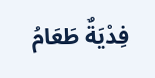فِدْيَةٌ طَعَامُ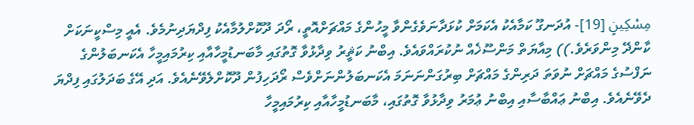مِسْكِينٍ [19]- އުދަނގޫ ކަމާއެކު އެކަމަށް ކުޅަދާނަވެގެންވާ މީހުންގެ މައްޗަށްއޮތީ، ރޯދަ ދޫކޮށްލުމާއެކު ފިދްޔަދިނުމެވެ. އެއީ މިސްކީނަކަށް ކާންދޭ މިންވަރެވެ.)) މިއާޔަތް މަންސޫޚެއް ނުކުރައްވައެވެ. އިބްނު ކަޘީރު ވިދާޅުވާ ގޮތުގައި މާބަނޑުމީހާއާއި ކިރުމައިމީހާ އެކަނބަލުންގެ ނަފްސުގެ މައްޗަށް ނުވަތަ ދަރިންގެ މައްޗަށް ބިރުގަންނަނަމަ އެކަނބަލުންނަށްވެސް ރޯދަހިފުން ދޫކޮށްލެވޭނެއެވެ. އަދި އޭގެ ބަދަލުގައި ފިދްޔަ ދެވޭނެއެވެ. އިބްނު ޢައްބާސާއި އިބްނު ޢުމަރު ވިދާޅުވާ ގޮތުގައި، މާބަނޑުމީހާއާއި ކިރުމައިމީހާ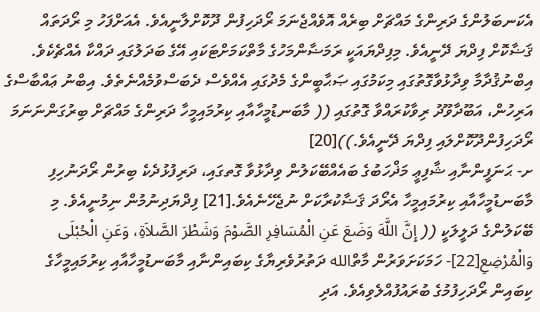އެކަނބަލުންގެ ދަރިންގެ މައްޗަށް ބިރެއް އޮވެއްޖެނަމަ ރޯދަހިފުން ދޫކޮށްލާނީއެވެ. އެއަށްފަހު މި ރޯދަތައް ޤަޟާކޮށް ފިދްޔަ ދޭނީއެވެ. މިފިދްޔައަކީ ރަމަޟާންމަހުގެ މާތްކަމަށްޓަކައި އޭގެ ބަދަލުގައި ދައްކާ އެއްޗެކެވެ. އިބްނުޤުދާމާ ވިދާޅުވާގޮތުގައި މިކަމުގައި ޞަޙާބީންގެ މެދުގައި އެއްވެސް ދެބަސްވުމެއްނެތެވެ. އިބްނު ޢައްބާސްގެ އަރިހުން، އަބޫދާވޫދު ރިވާކުރައްވާ ގޮތުގައި (( މާބަނޑުމީހާއާއި ކިރުމައިމީހާ ދަރިންގެ މައްޗަށް ބިރުގަންނަނަމަ ރޯދަހިފުންދޫކޮށްލައި ފިދްޔަ ދޭނީއެވެ.))[20]
ށ- ޙަނަފީންނާއި ޝާފިޢީ މަޛްހަބުގެ ބައެއްބޭކަލުން ވިދާޅުވާ ގޮތގައި، ދަރިފުޅުދެކެ ބިރުން ރޯދަނުހިފި މާބަނޑުމީހާއާއި ކިރުމައިމީހާ އެރޯދަ ޤަޟާކުރާކަށް ނުޖެހޭނެއެވެ.[21] ފިދްޔަދިނުމުން ނިމުނީއެވެ. މި ބޭކަލުންގެ ދަލީލަކީ (( إِنَّ اللَّهَ وَضَعَ عَنِ الْمُسَافِرِ الصَّوْمَ وَشَطْرَ الصَّلاَةِ، وَعَنِ الْحُبْلَى وَالْمُرْضِعِ[22]- ހަމަކަށަވަރުން މާތްالله ދަތުރުވެރިޔާގެ ކިބައިންނާއި މާބަނޑުމީހާއާއި ކިރުމައިމީހާގެ ކިބައިން ރޯދަހިފުމުގެ ބުރައުފުއްލެވިއެވެ. އަދި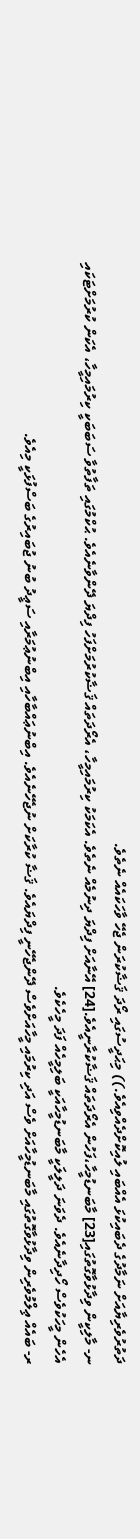ދަތުރުވެރިޔާއަށް ނަމާދުގެ ދެބައިކުޅަ އެއްބައި ލުއިކޮށްދެއްވިއެވެ.)) މިޙަދީސުގައި ރޯދަ ޤަޟާކުރަން ޖެހޭ ވާހަކައެއް ނެތެވެ.
ނ- މާލިކީން ވިދާޅުވާގޮތުގައި[23] މާބަނޑުމީހާ،ފަހުން އެރޯދަތައް ޤަޟާކުރާނީއެވެ.[24] އޭނާއަށް ފިދްޔަ ދިނުމެއް ނެތެވެ. އެކަމަކު ކިރުމައިމީހާ، އެރޯދަތައް ޤަޟާކުރުމަށްފަހު ފިދްޔަ ދޭންވާނެއެވެ. ޙުކްމުގައި ތަފާތުވާ ސަބަބަކީ ކިރުމައިމީހާ، އެކަން ކުރުމަށްޓަކައި އެހެން މީހަކުވެސް ހޯދިދާނެއެވެ. ދެވަނަ ދަލީލަކީ މާބަނޑުމީހާއަކީ ބަލިމީހެއް ފަދަ މީހެކެވެ.
ރ- ބައެއް ޢިލްމުވެރިން ވިދާޅުވާގޮތުގައި މާބަނޑުމީހާއަށް ވެސް އަދި ކިރުމައި މީހާއަށްވެސް ދޭންޖެހޭނީ ފިދްޔައެވެ. ޤަޟާ ކުރާކަށް ނުޖެހޭނެއެވެ. އިބްނުޢައްބާހާއި އިބްނުޢުމަރާއި ސަޢީދު ބުނު ޖުބައިރުގެ ބަސްފުޅަކީ މިއެވެ.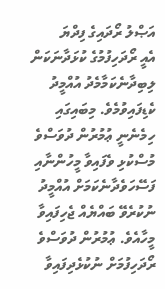އަޞްލު ރޯދައިގެ ފިދްޔަ
އެއީ ރޯދަހިފުމުގެ ކުޅަދާނަކަން ލިބިދާނެކަމާމެދު އުއްމީދު ކެޑިފައިވުމެވެ. މިބައިގައި ހިމެނެނީ ޢުމުރުން ދުވަސްވެ މުސްކުޅި ވެފައިވާ މީހުންނާއި ފަސޭހަވެދާނެކަމަށް އުއްމީދު ނުކުރެވޭ ބައްޔެއް ޖެހިފައިވާ މީހާއެވެ. ޢުމުރުން ދުވަސްވެ ރޯދަހިފުމަށް ނުކުޅެދިފައިވާ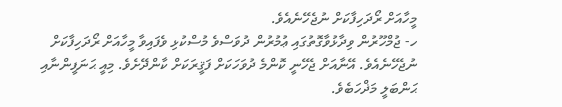މީހާއަށް ރޯދަހިފާކަށް ނުޖެހޭނެއެވެ.
ހ- ޖުމްހޫރުން ވިދާޅުވާގޮތުގައި ޢުމުރުން ދުވަސްވެ މުސްކުޅި ވެފައިވާ މީހާއަށް ރޯދަހިފާކަށް ނުޖެހޭނެއެވެ. އޭނާއަށް ޖެހޭނީ ކޮންމެ ދުވަހަކަށް ފަޤީރަކަށް ކާންދޭށެވެ. މިއީ ޙަނަފީންނާއި ޙަންބަލީ މަޛްހަބެވެ.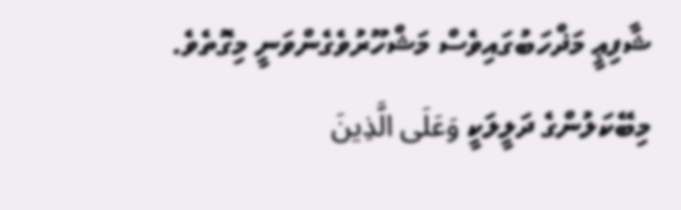ޝާފިޢީ މަޛްހަބުގައިވެސް މަޝްހޫރުވެގެންވަނީ މިގޮތެވެ. މިބޭކަލުންގެ ދަލީލަކީ وَعَلَى الَّذِينَ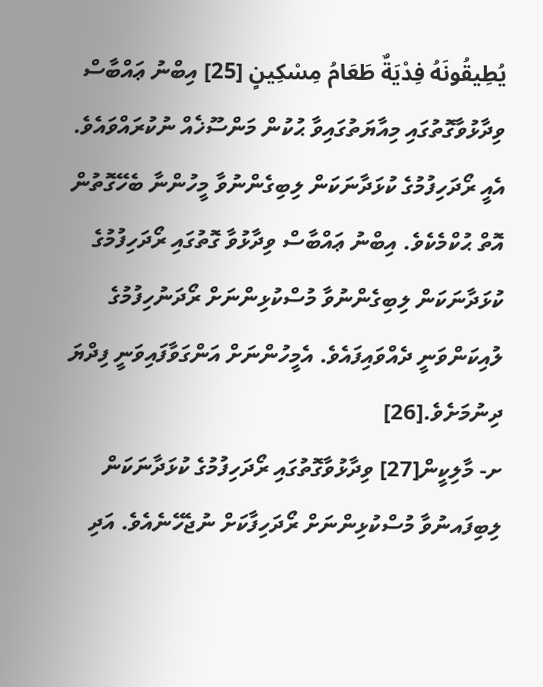يُطِيقُونَهُ فِدْيَةٌ طَعَامُ مِسْكِينٍ [25] އިބްނު ޢައްބާސް ވިދާޅުވާގޮތުގައި މިއާޔަތުގައިވާ ޙުކުން މަންސޫޚެއް ނުކުރައްވައެވެ. އެއީ ރޯދަހިފުމުގެ ކުޅަދާނަކަން ލިބިގެންނުވާ މީހުންނާ ބެހޭގޮތުން އޮތް ޙުކްމެކެވެ. އިބްނު ޢައްބާސް ވިދާޅުވާ ގޮތުގައި ރޯދަހިފުމުގެ ކުޅަދާނަކަން ލިބިގެންނުވާ މުސްކުޅިންނަށް ރޯދަނުހިފުމުގެ ލުއިކަންވަނީ ދެއްވައިފައެވެ. އެމީހުންނަށް އަންގަވާފައިވަނީ ފިދްޔަ ދިނުމަށެވެ.[26]
ށ- މާލިކީން[27] ވިދާޅުވާގޮތުގައި ރޯދަހިފުމުގެ ކުޅަދާނަކަން ލިބިފައނުވާ މުސްކުޅިންނަށް ރޯދަހިފާކަށް ނުޖެހޭނެއެވެ. އަދި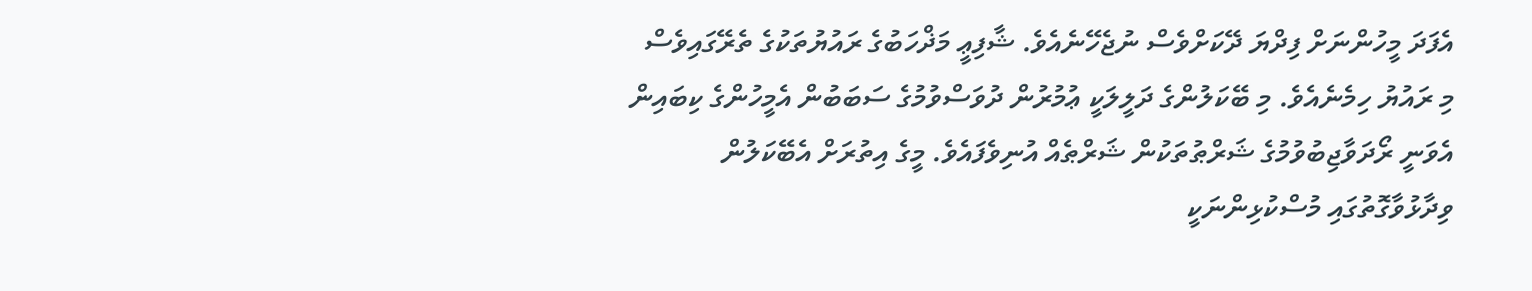އެފަދަ މީހުންނަށް ފިދްޔަ ދޭކަށްވެސް ނުޖެހޭނެއެވެ. ޝާފިޢީ މަޛްހަބުގެ ރައުޔުތަކުގެ ތެރޭގައިވެސް މި ރައުޔު ހިމެނެއެވެ. މި ބޭކަލުންގެ ދަލީލަކީ ޢުމުރުން ދުވަސްވުމުގެ ސަބަބުން އެމީހުންގެ ކިބައިން އެވަނީ ރޯދަވާޖިބުވުމުގެ ޝަރްޠުތަކުން ޝަރްޠެއް އުނިވެފައެވެ. މީގެ އިތުރަށް އެބޭކަލުން ވިދާޅުވާގޮތުގައި މުސްކުޅިންނަކީ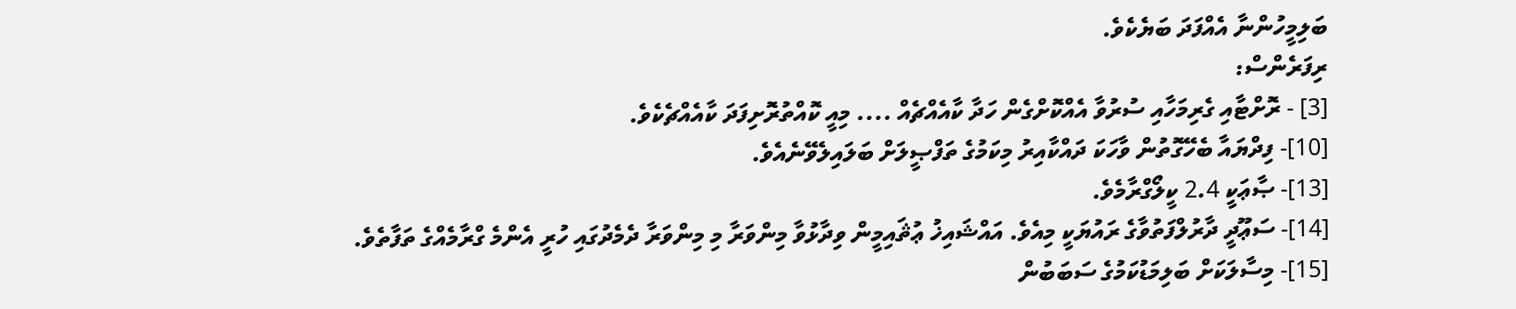ބަލިމީހުންނާ އެއްފަދަ ބަޔެކެވެ.
ރިފަރެންސް:
[3] - ރޮށްޓާއި ގެރިމަހާއި ސުރުވާ އެއްކޮށްގެން ހަދާ ކާއެއްޗެއް .... މިއީ ކޮއްތުރޮށިފަދަ ކާއެއްޗެކެވެ.
[10]- ފިދްޔައާ ބެހޭގޮތުން ވާހަކަ ދައްކާއިރު މިކަމުގެ ތަފްޞީލަށް ބަލައިލެވޭނެއެވެ.
[13]- ޞާޢަކީ 2.4 ކީލޯގްރާމެވެ.
[14]- ސަޢޫދީ ދާރުލްފަތުވާގެ ރައުޔަކީ މިއެވެ. އައްޝައިޚު ޢުޘައިމީން ވިދާޅުވާ މިންވަރާ މި މިންވަރާ ދެމެދުގައި ހުރީ އެންމެ ގްރާމެއްގެ ތަފާތެވެ.
[15]- މިސާލަކަށް ބަލިމަޑުކަމުގެ ސަބަބުން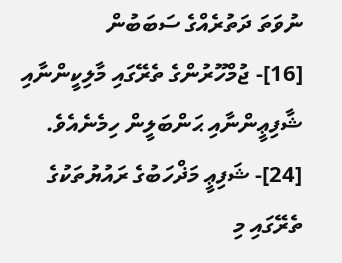ނުވަތަ ދަތުރެއްގެ ސަބަބުން
[16]- ޖުމްހޫރުންގެ ތެރޭގައި މާލިކީންނާއި ޝާފިޢީންނާއި ޙަންބަލީން ހިމެނެއެވެ.
[24]- ޝަފިޢީ މަޛްހަބުގެ ރައުޔުތަކުގެ ތެރޭގައި މި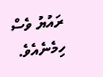ރައުޔު ވެސް ހިމެނެއެވެ.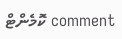comment ކޮމެންޓް